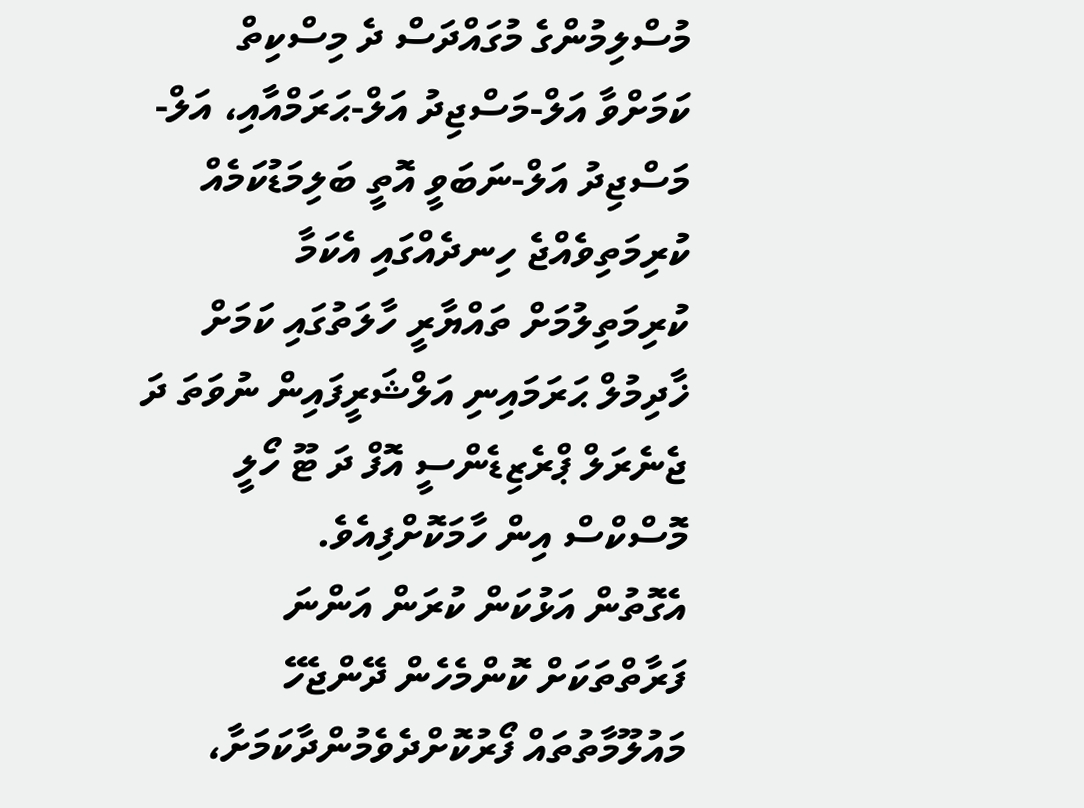މުސްލިމުންގެ މުގައްދަސް ދެ މިސްކިތް ކަމަށްވާ އަލް-މަސްޖިދު އަލް-ޙަރަމްއާއި، އަލް-މަސްޖިދު އަލް-ނަބަވީ އޮތީ ބަލިމަޑުކަމެއް ކުރިމަތިވެއްޖެ ހިނދެއްގައި އެކަމާ ކުރިމަތިލުމަށް ތައްޔާރީ ހާލަތުގައި ކަމަށް ޚާދިމުލް ޙަރަމައިނި އަލްޝަރީފައިން ނުވަތަ ދަ ޖެނެރަލް ޕްރެޒިޑެންސީ އޮފް ދަ ޓޫ ހޯލީ މޮސްކްސް އިން ހާމަކޮށްފިއެވެ.
އެގޮތުން އަޅުކަން ކުރަން އަންނަ ފަރާތްތަކަށް ކޮންމެހެން ދޭންޖެހޭ މައުލޫމާތުތައް ފޯރުކޮށްދެވެމުންދާކަމަށާ،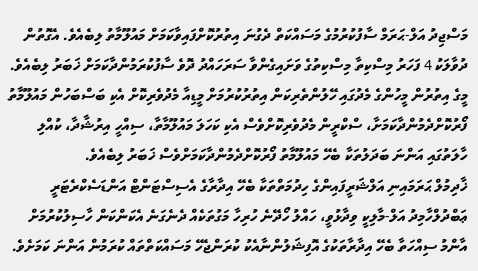މަސްޖިދު އަލް-ޙަރަމް ސާފުކުރުމުގެ މަސައްކަތް ދެގުނަ އިތުރުކޮށްފައިވާކަމަށް މައުލޫމާތު ލިބެއެވެ. އެގޮތުން ދުވާލަކު 4 ފަހަރު މިސްކިތާ މިސްކިތުގެ ވަށައިގެންވާ ސަރަހައްދު ދޮވެ ސާފުކުރަމުންދާކަމަށް ޚަބަރު ލިބެއެވެ.
މީގެ އިތުރުން މީހުންގެ މެދުގައި ހޭލުންތެރިކަން އިތުރުކުރުމަށް މީޑިއާ މެދުވެރިކޮށް އެކި ބަސްބަހުން މައުލޫމާތު ފޯރުކޮށްދެމުންދާކަމަށާ، ސްކްރީން މެދުވެރިކޮށްވެސް އެކި ކަހަލަ މައުލޫމާތާ، ސިއްހީ އިރުޝާދާ، ކުއްލި ހާލަތުގައި އަންނަ ބަދަލުތަކާ ބެހޭ މައުލޫމާތު ފޯރުކޮށްދެމުންދާކަމަށްވެސް ޚަބަރު ލިބެއެވެ.
ޚާދިމުލް ޙަރަމައިނި އަލްޝަރީފައިންގެ ހިދުމަތްތަކާ ބެހޭ އިދާރާގެ އެސިސްޓަންޓް އަންޑަސެކްރެޓަރީ ޢަބްދުލްހާމިދު އަލް-މާލިކީ ވިދާޅުވީ، ހައްލު ހޯދޭނެ ހުރިހާ މަގުތަކެއް ދެނެގަނެ އެކަންކަން ހާސިލުކުރުމަށް އާންމު ސިއްހަތާ ބެހޭ އިދާރާތަކުގެ އޮފިޝަލުންނާއެކު ކުރަންޖެހޭ މަސައްކަތްތައް ކުރަމުން އަންނަ ކަމަށެވެ.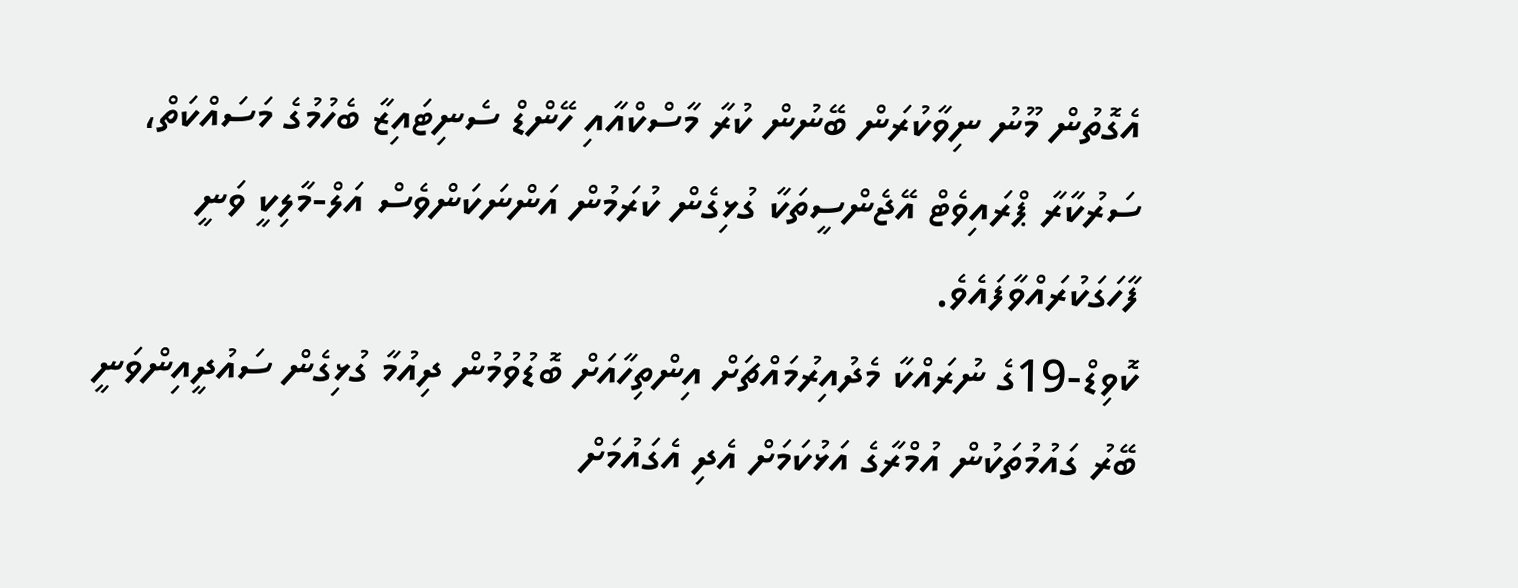އެގޮތުން މޫނު ނިވާކުރަން ބޭނުން ކުރާ މާސްކްއާއި ހޭންޑް ސެނިޓައިޒާ ބެހުމުގެ މަސައްކަތް، ސަރުކާރާ ޕްރައިވެޓް އޭޖެންސީތަކާ ގުޅިގެން ކުރަމުން އަންނަކަންވެސް އަލް-މާލިކީ ވަނީ ފާހަގަކުރައްވާފައެވެ.
ކޮވިޑް-19ގެ ނުރައްކާ މެދުއިރުމައްޗަށް އިންތިހާއަށް ބޮޑުވުމުން ދިއުމާ ގުޅިގެން ސައުދީއިންވަނީ ބޭރު ގައުމުތަކުން އުމްރާގެ އަޅުކަމަށް އެދި އެގައުމަށް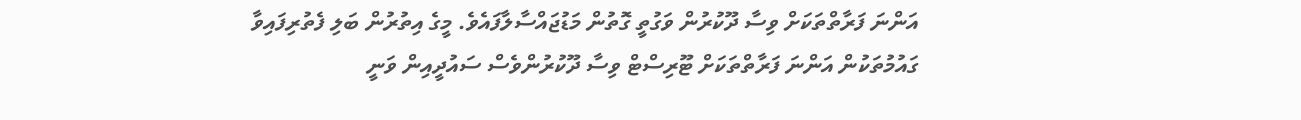އަންނަ ފަރާތްތަކަށް ވިސާ ދޫކުރުން ވަގުތީ ގޮތުން މަޑުޖައްސާލާފައެވެ. މީގެ އިތުރުން ބަލި ފެތުރިފައިވާ ގައުމުތަކުން އަންނަ ފަރާތްތަކަށް ޓޫރިސްޓް ވިސާ ދޫކުރުންވެސް ސައުދީއިން ވަނީ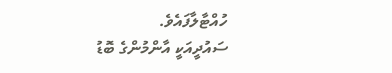ހުއްޓާލާފައެވެ.
ސައުދީއަކީ އާންމުންގެ ބޮޑު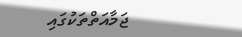ޖަމާއަތްތަކުގައި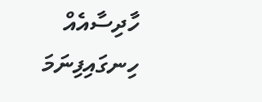ހާދިސާއެއް ހިނގައިފިނަމަ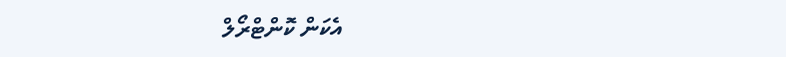އެކަން ކޮންޓްރޯލް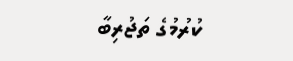ކުރުމުގެ ތަޖުރިބާ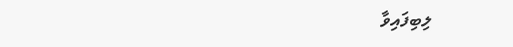ލިބިފައިވާ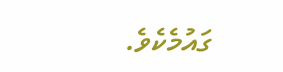ގައުމެކެވެ.